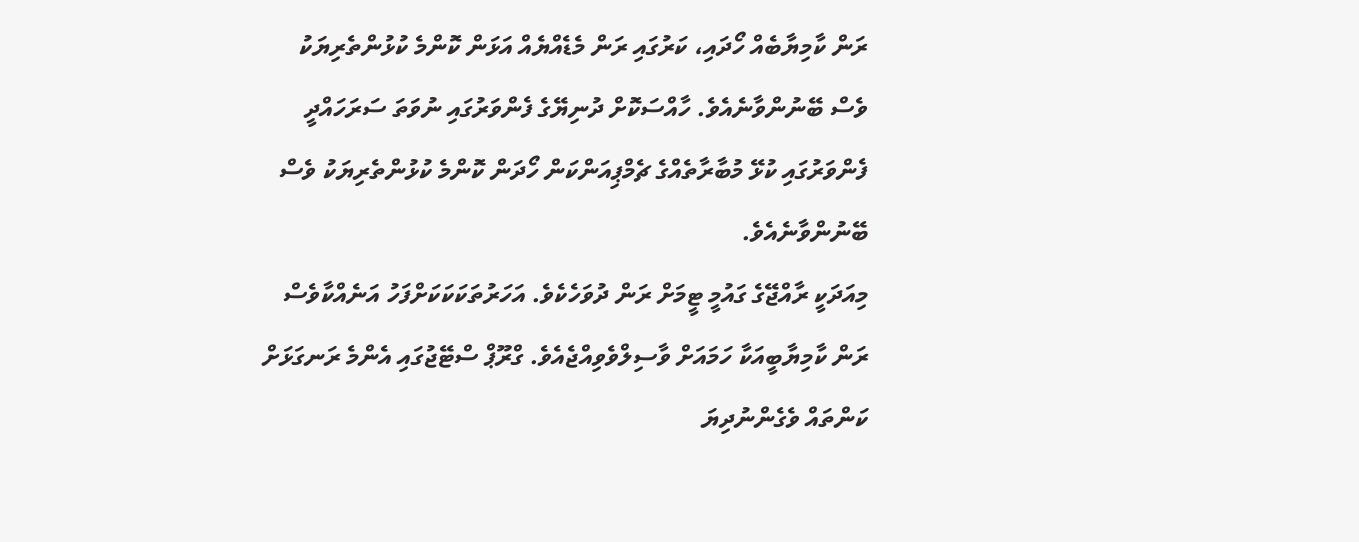ރަން ކާމިޔާބެއް ހޯދައި، ކަރުގައި ރަން މެޑެއްޔެއް އަޅަން ކޮންމެ ކުޅުންތެރިޔަކު ވެސް ބޭނުންވާނެއެވެ. ހާއްސަކޮށް ދުނިޔޭގެ ފެންވަރުގައި ނުވަތަ ސަރަހައްދީ ފެންވަރުގައި ކުޅޭ މުބާރާތެއްގެ ޗެމްޕިއަންކަން ހޯދަން ކޮންމެ ކުޅުންތެރިޔަކު ވެސް ބޭނުންވާނެއެވެ.
މިއަދަކީ ރާއްޖޭގެ ގައުމީ ޓީމަށް ރަން ދުވަހެކެވެ. އަހަރުތަކަކަކަށްފަހު އަނެއްކާވެސް ރަން ކާމިޔާބީއަކާ ހަމައަށް ވާސިލްވެވިއްޖެއެވެ. ގްރޫޕް ސްޓޭޖުގައި އެންމެ ރަނގަޅަށް ކަންތައް ވެގެންނުދިޔަ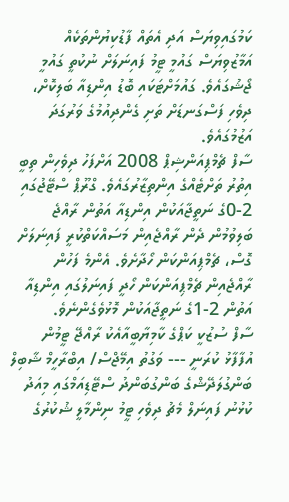ކަމުގައިވިޔަސް އަދި އެތައް ފާޑުކިޔުންތަކެއް އަމާޒުވިޔަސް ގައުމީ ޓީމު ފައިނަލަށް ނުކުތީ ގައުމީ ޖޯޝުގައެވެ. ގައުމަށްޓަކައި ބޮޑު އިންޑިއާ ބަލިކޮށް، ދިވެހި ފަސްގަނޑަށް ތަށި ގެންދިއުމުގެ ވަރުގަދަ އަޒުމުގައެވެ.
ސާފް ޗެމްޕިއަންޝިޕް 2008 އަށްފަހު ދިވެހިން ތިބީ އިތުރު ތަށްޓެއްގެ އިންތިޒާރުގައެވެ. ގްރޫޕް ސްޓޭޖުގައި 2-0ގެ ނަތީޖާއަކުން އިންޑިއާ އަތުން ރާއްޖެ ބަލިވުމުން ދެން ރާއްޖެއިން މަސައްކަތްކުރީ ފައިނަލަށް ގޮސް، ޗެމްޕިއަންކަން ހޯދާށެވެ. އެންމެ ފަހުން ރާއްޖެއިން ޗެމްޕިއަންކަން ހޯދީ ފައިނަލުގައި އިންޑިއާ އަތުން 2-1ގެ ނަތީޖާއަކުން މޮޅުވެގެންނެވެ.
ސާފް ސުޒުކީ ކަޕްގެ ކާމިޔާބީއާއެކު ރާއްޖޭ ޓީމުން އުފާފާޅު ކުރަނީ --- ވަގުތު އިމޭޖްސް/ އިބްރާހީމް ޝާބިލް
ބަންގުލަދޭޝްގެ ބަންގުބަންދު ސްޓޭޑިއަމްގައި މިއަދު ކުޅުނު ފައިނަލް މެޗު ދިވެހި ޓީމު ނިންމާލީ ޝުކުރުގެ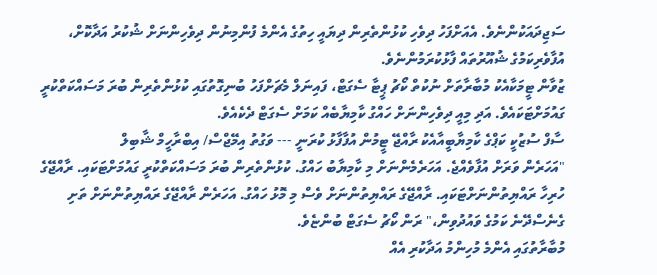ސަޖިދައަކުންނެވެ. އެއަށްފަހު ދިވެހި ކުޅުންތެރިން ދިޔައީ ހިތުގެ އެންމެ ފުންމިނުން ދިވެހިންނަށް ޝުކުރު އަދާކޮށް، އުފާވެރިކަމުގެ ޝުއޫރުތައް ފާޅުކުރަމުންނެވެ.
ޒުވާން ޓީމަކާއެކު މުބާރާތަށް ނުކުތް ކޯޗު ޕީޓާ ސެގަޓް، ފައިނަލް މެޗަށްފަހު ބުނިގޮތުގައި ކުޅުންތެރިން ބުރަ މަސައްކަތްކުރީ ގައުމަށްޓަކައެވެ. އަދި މިއީ ދިވެހިންނަށް ހައްގު ކާމިޔާބެއް ކަމަށް ސެގަޓް ދެކެއެވެ.
ސާފް ސުޒުކީ ކަޕްގެ ކާމިޔާބީއާއެކު ރާއްޖޭ ޓީމުން އުފާފާޅު ކުރަނީ --- ވަގުތު އިމޭޖްސް/ އިބްރާހީމް ޝާބިލް
"އަހަރެން ވަރަށް އުފާވެއްޖެ. އަހަރެމެންނަށް މި ކާމިޔާބު ހައްގު. ކުޅުންތެރިން ބުރަ މަސައްކަތްކުރީ ގައުމަށްޓަކައި. ރާއްޖޭގެ ހުރިހާ ރައްޔިތުންނަށްޓަކައި. ރާއްޖޭގެ ރައްޔިތުންނަށް ވެސް މި މޮޅު ހައްގު. އަހަރެން ރާއްޖޭގެ ރައްޔިތުންނަށް ތަށި ގެނެސްދޭނެ ކަމުގެ ވައުދުވިން،" ރަން ކޯޗު ސެގަޓް ބުންޏެވެ.
މުބާރާތުގައި އެންމެ މުހިންމު އަދާކުރި އެއް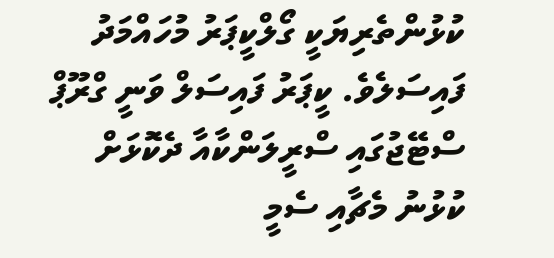ކުޅުންތެރިޔަކީ ގޯލްކީޕަރު މުހައްމަދު ފައިސަލެވެ. ކީޕަރު ފައިސަލް ވަނީ ގްރޫޕް ސްޓޭޖުގައި ސްރީލަންކާއާ ދެކޮޅަށް ކުޅުނު މެޗާއި ސެމީ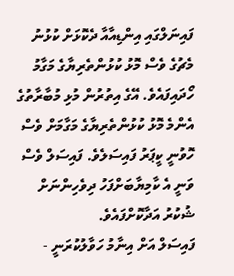ފައިނަލްގައި އިންޑިއާއާ ދެކޮޅަށް ކުޅުނު މެޗުގެ ވެސް މޮޅު ކުޅުންތެރިޔާގެ މަގާމު ހޯދައިފައެވެ. އޭގެ އިތުރުން މުޅި މުބާރާތުގެ އެންމެ މޮޅު ކުޅުންތެރިޔާގެ މަގާމަށް ވެސް ހޮވުނީ ކީޕަރު ފައިސަލެވެ. ފައިސަލް ވެސް ވަނީ އެ ކާމިޔާބަށްފަހު ދިވެހިންނަށް ޝުކުރު އަދާކޮށްފައެވެ.
ފައިސަލް އަށް އިނާމު ހަވާލުކުރަނީ -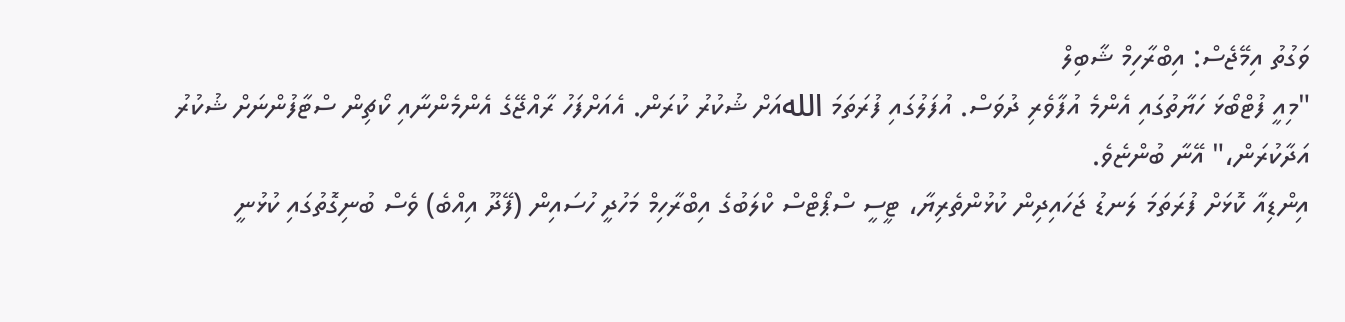ވަގުތު އިމޭޖެސް: އިބްރާހިމް ޝާބިލް
"މިއީ ފުޓްބޯޅަ ހަޔާތުގައި އެންމެ އުފާވެރި ދުވަސް. އުފަލުގައި ފުރަތަމަ اللهއަށް ޝުކުރު ކުރަން. އެއަށްފަހު ރާއްޖޭގެ އެންމެންނާއި ކޯޗިން ސްޓާފުންނަށް ޝުކުރު އަދާކުރަން،" އޭނާ ބުންޏެވެ.
އިންޑިއާ ކޮޅަށް ފުރަތަމަ ލަނޑު ޖަހައިދިން ކުޅުންތެރިޔާ، ޓީސީ ސްޕޯޓްސް ކްލަބުގެ އިބްރާހިމް މަހުދީ ހުސައިން (ފޭދޫ އިއްބެ) ވެސް ބުނިގޮތުގައި ކުޅުނީ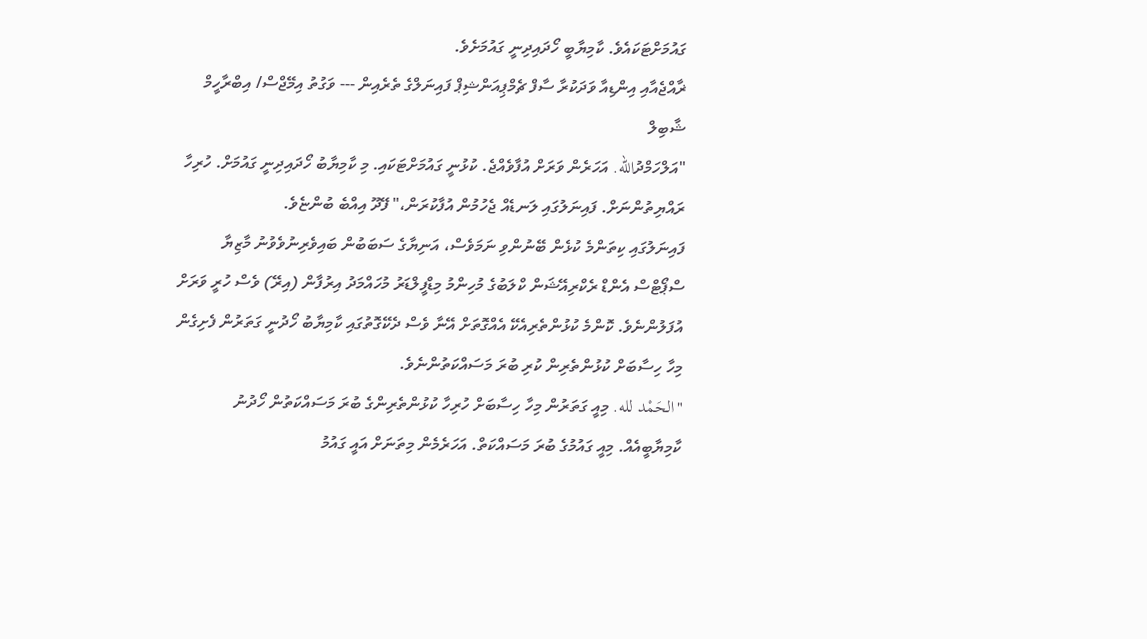ގައުމަށްޓަކައެވެ. ކާމިޔާބީ ހޯދައިދިނީ ގައުމަށެވެ.
ޜާއްޖެއާއި އިންޑިއާ ވަދަކުރާ ސާފް ޗެމްޕިއަންޝިޕް ފައިނަލްގެ ތެރެއިން --- ވަގުތު އިމޭޖްސް/ އިބްރާހީމް ޝާބިލް
"އަލްހަމްދުالله. އަހަރެން ވަރަށް އުފާވެއްޖެ. ކުޅުނީ ގައުމަށްޓަކައި. މި ކާމިޔާބު ހޯދައިދިނީ ގައުމަށް. ހުރިހާ ރައްޔިތުންނަށް. ފައިނަލުގައި ލަނޑެއް ޖެހުމުން އުފާކުރަން،" ފޭދޫ އިއްބެ ބުންޏެވެ.
ފައިނަލުގައި ކިތަންމެ ކުޅެން ބޭނުންވި ނަމަވެސް، އަނިޔާގެ ސަބަބުން ބައިވެރިނުވެވުނު މާޒިޔާ ސްޕޯޓްސް އެންޑް ރެކްރިއޭޝަން ކްލަބުގެ މުހިންމު މިޑްފީލްޑަރު މުހައްމަދު އިރުފާން (އިރޭ) ވެސް ހުރީ ވަރަށް އުފަލުންނެވެ. ކޮންމެ ކުޅުންތެރިއެކޭ އެއްގޮތަށް އޭނާ ވެސް ދެކޭގޮތުގައި ކާމިޔާބު ހޯދުނީ ގަތަރުން ފެށިގެން މިހާ ހިސާބަށް ކުޅުންތެރިން ކުރި ބުރަ މަސައްކަތުންނެވެ.
"الحَمْد لله. މިއީ ގަތަރުން މިހާ ހިސާބަށް ހުރިހާ ކުޅުންތެރިންގެ ބުރަ މަސައްކަތުން ހޯދުނު ކާމިޔާބީއެއް. މިއީ ގައުމުގެ ބުރަ މަސައްކަތް. އަހަރެމެން މިތަނަށް އައީ ގައުމު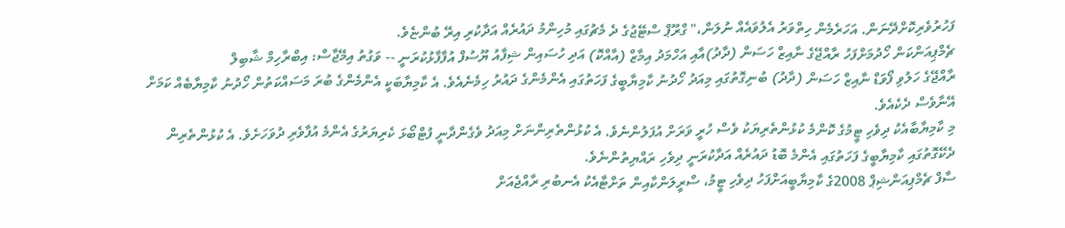ފަހުރުވެރިކޮށްދޭނަން. އަހަރެމެން ހިތްވަރު އެލުވައެއް ނުލަން،" ގްރޫޕް ސްޓޭޖުގެ ދެ މެޗުގައި މުހިންމު ދައުރެއް އަދާކުރި އިރޭ ބުންޏެވެ.
ޗެމްޕިއަންކަން ހޯދުމަށްފަހު ރާއްޖޭގެ ނާއިޒް ހަސަން (ދާދު)އާއި އަހްމަދު އިމާޒް (އާއްކޮ) އަދި ހުސައިން ޝިފާއު ޔޫސުފް އުފާފާޅުކުރަނީ -- ވަގުތު އިމޭޖާސް: އިބްރާހިމް ޝާބިލް
ރާއްޖޭގެ ހަލުވި ފޯވަޑް ނާއިޒް ހަސަން (ދާދު) ބުނިގޮތުގައި މިއަދު ހޯދުނު ކާމިޔާބީގެ ފަހަތުގައި އެންމެންގެ ދައުރު ހިމެނެއެވެ. އެ ކާމިޔާބަކީ އެންމެންގެ ބުރަ މަސައްކަތުން ހޯދުނު ކާމިޔާބެއް ކަމަށް އޭނާވެސް ދެކެއެވެ.
މި ކާމިޔާބާއެކު ދިވެހި ޓީމުގެ ކޮންމެ ކުޅުންތެރިޔަކު ވެސް ހުރީ ވަރަށް އުފަލުންނެވެ. އެ ކުޅުންތެރިންނަށް މިއަދު ވެގެންދާނީ ފުޓްބޯޅަ ކެރިޔަރުގެ އެންމެ އުފާވެރި ދުވަހަށެވެ. އެ ކުޅުންތެރިން ދެކޭގޮތުގައި ކާމިޔާބީގެ ފަހަތުގައި އެންމެ ބޮޑު ދައުރެއް އަދާކުރަނީ ދިވެހި ރައްޔިތުންނެވެ.
ސާފް ޗެމްޕިއަންޝިޕް 2008ގެ ކާމިޔާބީއަށްފަހު ދިވެހި ޓީމު، ސްރީލަންކާއިން ތަށްޓާއެކު އެނބުރި ރާއްޖެއަށް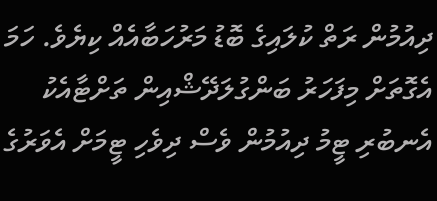ދިއުމުން ރަތް ކުލައިގެ ބޮޑު މަރުހަބާއެއް ކިޔެވެ. ހަމަ އެގޮތަށް މިފަހަރު ބަންގުލަދޭޝްއިން ތަށްޓާއެކު އެނބުރި ޓީމު ދިއުމުން ވެސް ދިވެހި ޓީމަށް އެވަރުގެ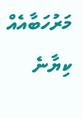މަރުހަބާއެއް ކިޔާނެ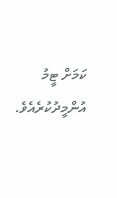ކަމަށް ޓީމު އުންމީދުކުރެއެވެ.